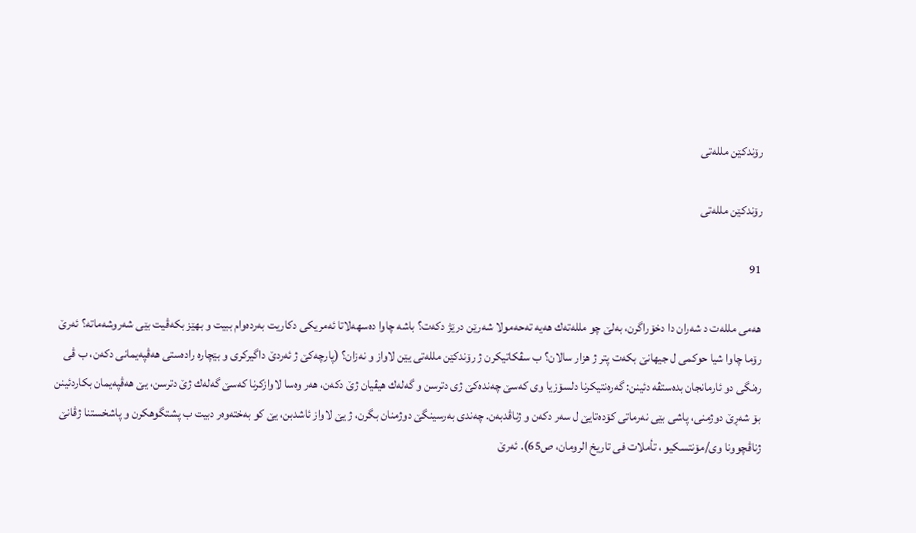رۆندكێن ملله‌تى

رۆندكێن ملله‌تى

91

هه‌مى ملله‌ت د شه‌ران دا دخۆراگرن، به‌لێ چو ملله‌ته‌ك هه‌یه‌ ته‌حه‌مولا شه‌رێن درێژ دكه‌ت؟ باشه‌ چاوا ده‌سهه‌لاتا ئه‌مریكى دكاریت به‌رده‌وام ببیت و بهێز بكه‌ڤیت بێى شه‌روشه‌ماته‌؟ ئه‌رێ رۆما چاوا شیا حوكمى ل جیهانێ بكه‌ت پتر ژ هزار سالان؟ ب سڤكاتیكرن ژ رۆندكێن ملله‌تى یێن لاواز و نه‌زان؟ (پارچه‌كێ ژ ئه‌ردێ داگیركری و بێچاره‌ راده‌ستى هه‌ڤپه‌یمانى دكه‌ن، ب ڤى ره‌نگى دو ئارمانجان بده‌ستڤه‌ دئینن: گه‌ره‌نتیكرنا دلسۆزیا وى كه‌سێ چه‌نده‌كێ ژى دترسن و گه‌له‌ك هیڤیان ژێ دكه‌ن، هه‌ر وه‌سا لاوازكرنا كه‌سێ گه‌له‌ك ژێ دترسن، یێ هه‌ڤپه‌یمان بكاردئینن بۆ شه‌ڕێ دوژمنى، پاشى بێى نه‌رماتى كۆده‌تایێ ل سه‌ر دكه‌ن و ژناڤدبه‌ن. چه‌ندى به‌رسینگێ دوژمنان بگرن، ژ یێ لاواز ئاشدبن، یێ كو به‌خته‌وه‌ر دبیت ب پشتگوهكرن و پاشخستنا ژڤانێ ژناڤچوونا وى/مۆنتسكیو ، تأملات فی تاریخ الرومان، ص65). ئه‌رێ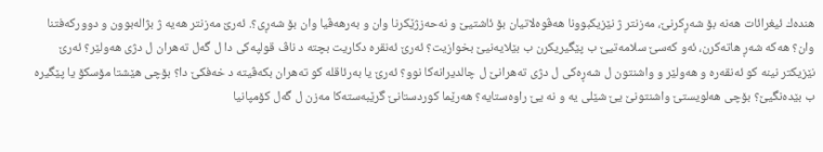هنده‌ك ئیغرائات هه‌نه‌ بۆ شه‌ڕكرنێ، مه‌زنتر ژ نێزیكبوونا هه‌ڤوه‌لاتیان بۆ ئاشتیێ و نه‌حه‌زژێكرنا وان و به‌رهه‌ڤیا وان بۆ شه‌ڕى؟. ئه‌رێ مه‌زنتر هه‌یه‌ ژ بژاله‌بوون و دووركه‌فتنا وان؟ هه‌كه‌ شه‌ڕ هاته‌كرن، ئه‌و كه‌سێ سلامه‌تیێ ب پێگیریكرن ب بێلایه‌نیێ بخوازیت؟ ئه‌رێ ئه‌نقره‌ دكاریت بچته‌ د ناڤ قولپه‌كى دا ل گه‌ل ته‌هران ل دژى هه‌ولێر؟ ئه‌رێ نێزیكتر نینه‌ كو ئه‌نقه‌ره‌ و هه‌ولێر و واشنتون ل شه‌ڕه‌كى ل دژى ته‌هرانێ ل چالدیرانه‌كا نوو؟ ئه‌رێ یا به‌رئاقله‌ كو ته‌هران بكه‌ڤیته‌ د خه‌فكێ دا؟ بۆچى هێشتا مۆسكۆ یا پێگیره‌ ب بێده‌نگیێ؟ بۆچى هه‌لویستێ واشنتونێ یێ شێلى یه‌ و نه‌ یێ راوه‌ستایه‌؟ هه‌رێما كوردستانێ گرێبه‌سته‌كا مه‌زن ل گه‌ل كۆمپانیا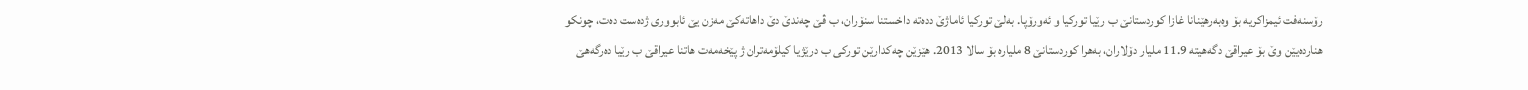رۆسنه‌فت ئیمزاكریه‌ بۆ وه‌به‌رهێنانا غازا كوردستانێ ب رێیا توركیا و ئه‌ورۆپا. به‌لێ توركیا ئاماژێ دده‌ته‌ داخستنا سنۆران، ب ڤێ چه‌ندێ دێ داهاته‌كێ مه‌زن یێ ئابوورى ژده‌ست ده‌ت، چونكو هنارده‌یێن وێ بۆ عیراقێ دگه‌هیته‌ 11.9 ملیار دۆلاران، به‌هرا كوردستانێ 8 ملیاره‌ بۆ سالا 2013. هێزێن چه‌كدارێن توركى ب درێژیا كیلۆمه‌تران ژ پێخه‌مه‌ت هاتنا عیراقێ ب رێیا ده‌رگه‌هێ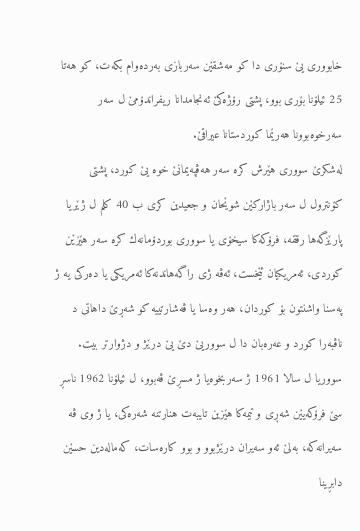خابوورى یێ سنۆرى دا كو مه‌شقێن سه‌ربازى به‌رده‌وام بكه‌ت، كو هه‌تا 25 ئیلۆنا بۆرى بوو، پشتى رۆژه‌كێ ئه‌نجامدانا ریفراندۆمێ ل سه‌ر سه‌رخوه‌بوونا هه‌رێما كوردستانا عیراقێ.
له‌شكرێ سوورى هێرش كره‌ سه‌ر هه‌ڤپه‌یمانێ خوه‌ یێ كورد، پشتى كۆنترول ل سه‌ر باژاركێن شوێحان و جعیدین كرى ب 40 كلم ل ژێریا پارێزگه‌ها رققه‌، فرۆكه‌كا سیخۆی یا سوورى بوردۆمانه‌ك كره‌ سه‌ر هێزێن كوردى، ئه‌مریكیان ئێخست، ئه‌ڤه‌ ژى راگه‌هاندنه‌كا ئه‌مریكى یا ده‌ركى یه‌ ژ په‌سنا واشنتون بۆ كوردان، هه‌ر وه‌سا یا ڤه‌شارتییه‌ كو شه‌ڕێ داهاتى د ناڤبه‌را كورد و عه‌ره‌بان دا ل سووریێ دێ یێ درێژ و دژوارتر بیت.
سووریا ل سالا 1961 ژ سه‌ربخوه‌یا ژ مسڕێ ڤه‌بوو، ل ئیلۆنا 1962 ناسڕ سێ فرۆكه‌یێن شه‌ڕى و تیمه‌كا هێزین تایبه‌ت هنارتنه‌ شه‌ره‌كى، یا ژ وى ڤه‌ سه‌یرانه‌كه‌، به‌لێ ئه‌و سه‌یران درێژبوو و بوو كاره‌سات، كه‌ماله‌دین حسێن دابڕینا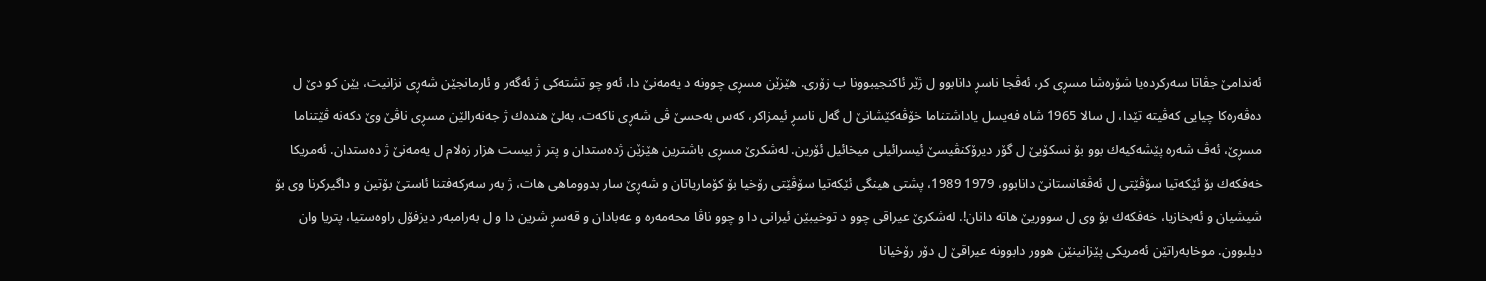ئه‌ندامێ جڤاتا سه‌ركرده‌یا شۆره‌شا مسڕى كر، ئه‌ڤجا ناسڕ دانابوو ل ژێر ئاكنجیبوونا ب زۆرى. هێزێن مسڕى چوونه‌ د یه‌مه‌نێ دا، ئه‌و چو تشته‌كى ژ ئه‌گه‌ر و ئارمانجێن شه‌ڕى نزانیت، یێن كو دێ ل ده‌ڤه‌ره‌كا چیایى كه‌ڤیته‌ تێدا، ل سالا 1965 شاه فه‌یسل یاداشتناما خۆڤه‌كێشانێ ل گه‌ل ناسڕ ئیمزاكر، كه‌س به‌حسێ ڤى شه‌ڕى ناكه‌ت، به‌لێ هنده‌ك ژ جه‌نه‌رالێن مسڕى ناڤێ وێ دكه‌نه‌ ڤێتناما مسڕێ، ئه‌ڤ شه‌ره‌ پێشه‌كیه‌ك بوو بۆ نسكۆیێ ل گۆر دیرۆكنڤیسێ ئیسرائیلى میخائیل ئۆرین. له‌شكرێ مسڕى باشترین هێزێن ژده‌ستدان و پتر ژ بیست هزار زه‌لام ل یه‌مه‌نێ ژ ده‌ستدان. ئه‌مریكا خه‌فكه‌ك بۆ ئێكه‌تیا سۆڤێتى ل ئه‌ڤغانستانێ دانابوو، 1979 1989، پشتى هینگى ئێكه‌تیا سۆڤێتى رۆخیا بۆ كۆماریاتان و شه‌ڕێ سار بدووماهى هات، ژ به‌ر سه‌ركه‌فتنا ئاستێ بۆتین و داگیركرنا وى بۆ شیشیان و ئه‌بخازیا، خه‌فكه‌ك بۆ وى ل سووریێ هاته‌ دانان!. له‌شكرێ عیراقى چوو د توخیبێن ئیرانى دا و چوو ناڤا محه‌مه‌ره‌ و عه‌بادان و قه‌سڕ شرین دا و ل به‌رامبه‌ر دیزفۆل راوه‌ستیا، پتریا وان دیلبوون. موخابه‌راتێن ئه‌مریكى پێزانینێن هوور دابوونه‌ عیراقێ ل دۆر رۆخیانا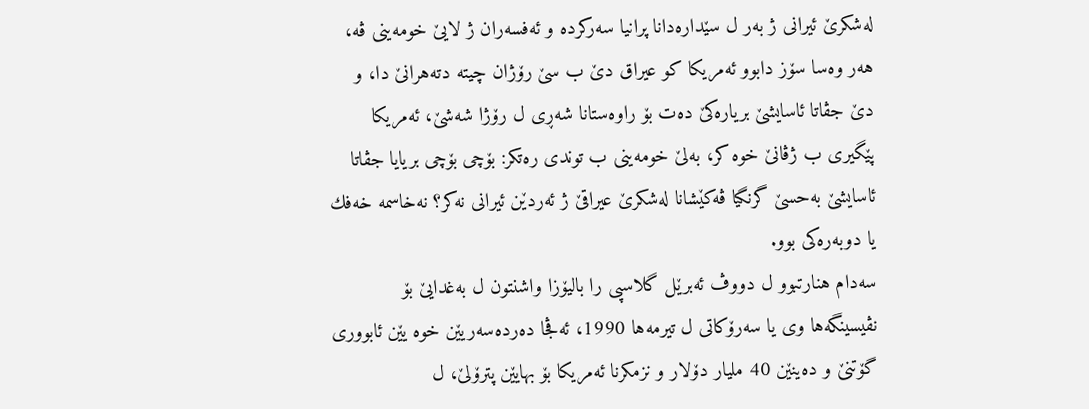له‌شكرێ ئیرانى ژ به‌ر ل سێداره‌دانا پرانیا سه‌ركرده‌ و ئه‌فسه‌ران ژ لایێ خومه‌ینى ڤه‌، هه‌ر وه‌سا سۆز دابوو ئه‌مریكا كو عیراق دێ ب سێ رۆژان چیته‌ دته‌هرانێ دا، و دێ جڤاتا ئاسایشێ بریاره‌كێ ده‌ت بۆ راوه‌ستانا شه‌ڕى ل رۆژا شه‌شێ، ئه‌مریكا پێگیرى ب ژڤانێ خوه‌ كر، به‌لێ خومه‌ینى ب توندى ره‌تكر: بۆچى بۆچى بریایا جڤاتا ئاسایشێ به‌حسێ گرنگیا ڤه‌كێشانا له‌شكرێ عیراقێ ژ ئه‌ردێن ئیرانى نه‌كر؟ نه‌خاسمه‌ خه‌فك یا دوبه‌ره‌كى بوو.
سه‌دام هنارتبوو ل دووڤ ئه‌برێل گلاسپى را بالیۆزا واشنتون ل به‌غدایێ بۆ نڤیسینگه‌ها وى یا سه‌رۆكاتى ل تیرمه‌ها 1990، ئه‌ڤجا ده‌رده‌سه‌ریێن خوه‌ یێن ئابوورى گۆتنێ و ده‌ینێن 40 ملیار دۆلار و نزمكرنا ئه‌مریكا بۆ بهایێن پترۆلێ، ل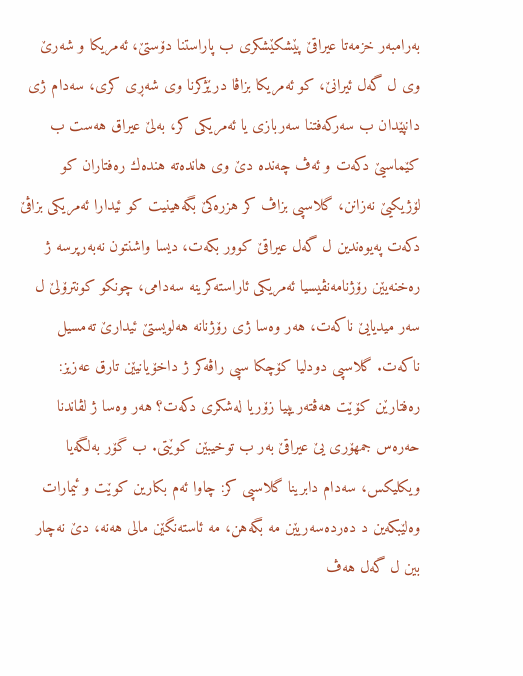به‌رامبه‌ر خزمه‌تا عیراقێ پێشكێشكری ب پاراستنا دۆستێ، ئه‌مریكا و شه‌رێ وى ل گه‌ل ئیرانێ، كو ئه‌مریكا بزاڤا درێژكرنا وى شه‌ڕى كری، سه‌دام ژى دانپێدان ب سه‌ركه‌فتنا سه‌ربازى یا ئه‌مریكى كر، به‌لێ عیراق هه‌ست ب كێماسیێ دكه‌ت و ئه‌ڤ چه‌نده‌ دێ وى هانده‌ته‌ هنده‌ك ره‌فتاران كو لۆژیكیێ نه‌زانن، گلاسپى بزاڤ كر هزره‌كێ بگه‌هینیت كو ئیدارا ئه‌مریكى بزاڤێ دكه‌ت په‌یوه‌ندین ل گه‌ل عیراقێ كوور بكه‌ت، دیسا واشنتون نه‌به‌رپرسه‌ ژ ره‌خنه‌یێن رۆژنامه‌نڤیسیا ئه‌مریكى ئاراسته‌كرینه‌ سه‌دامى، چونكو كونترۆلێ ل سه‌ر میدیایێ ناكه‌ت، هه‌ر وه‌سا ژى رۆژنانه‌ هه‌لویستێ ئیدارێ ته‌مسیل ناكه‌ت. گلاسپى دودلیا كۆچكا سپى راڤه‌كر ژ داخۆیانیێن تارق عه‌زیز: ره‌فتارێن كۆێت هه‌ڤته‌ریپیا زۆریا له‌شكرى دكه‌ت؟ هه‌ر وه‌سا ژ لڤاندنا حه‌ره‌س جمهۆرى یێ عیراقێ به‌ر ب توخیبێن كوێتى. ب گۆر به‌لگه‌یا ویكلیكس، سه‌دام دابرینا گلاسپى كر: چاوا ئه‌م بكارین كوێت و ئیمارات وه‌لێبكه‌ین د ده‌رده‌سه‌ریێن مه‌ بگه‌هن، مه‌ ئاسته‌نگێن مالى هه‌نه‌، دێ نه‌چار بین ل گه‌ل هه‌ڤ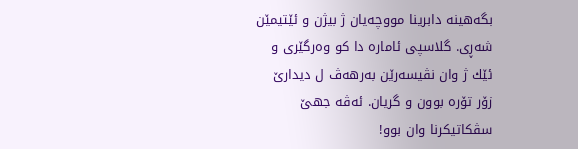بگه‌هینه‌ دابرینا مووچه‌یان ژ بیژن و ئێتیمێن شه‌ڕى. گلاسپى ئاماره‌ دا كو وه‌رگێرى و ئێك ژ وان نڤیسه‌رێن به‌رهه‌ڤ ل دیدارێ زۆر تۆره‌ بوون و گریان. ئه‌ڤه‌ جهێ سڤكاتیكرنا وان بوو!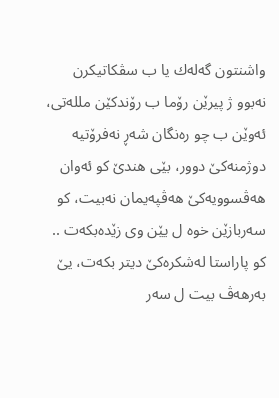واشنتون گه‌له‌ك یا ب سڤكاتیكرن نه‌بوو ژ پیرێن رۆما ب رۆندكێن ملله‌تى، ئه‌وێن ب چو ره‌نگان شه‌ڕ نه‌فرۆتیه‌ دوژمنه‌كێ دوور، بێى هندێ كو ئه‌وان هه‌ڤسوویه‌كێ هه‌ڤپه‌یمان نه‌بیت، كو سه‌ربازێن خوه‌ ل یێن وى زێده‌بكه‌ت .. كو پاراستا له‌شكره‌كێ دیتر بكه‌ت، یێ به‌رهه‌ڤ بیت ل سه‌ر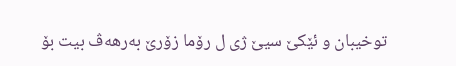توخیبان و ئێكێ سیێ ژى ل رۆما زۆرێ به‌رهه‌ڤ بیت بۆ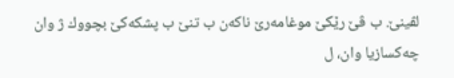لڤینێ. ب ڤێ رێكێ موغامه‌رێ ناكه‌ن ب تنێ ب پشكه‌كێ بچووك ژ وان چه‌كسازیا وان، ل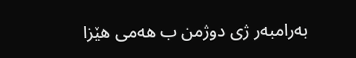به‌رامبه‌ر ژى دوژمن ب هه‌مى هێزا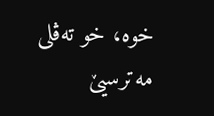خوه‌، خو ته‌ڤلى مه‌ترسیێ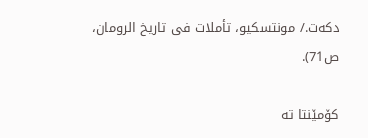دكه‌ت./ مونتسكیو، تأملات فی تاریخ الرومان، ص71).

کۆمێنتا تە